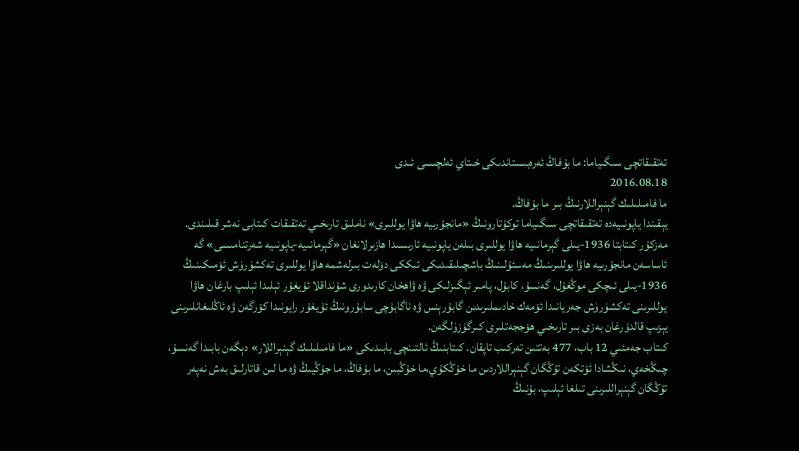تەتقىقاتچى سىگىياما: ما بۇفاڭ ئەرەبىستاندىكى خىتاي ئەلچىسى ئىدى
2016.08.18
ما فامىلىلىك گېنېراللارنىڭ بىر ما بۇفاڭ.
يېقىندا ياپونىيەدە تەتقىقاتچى سىگىياما توكۇتارونىڭ «مانجۇرىيە ھاۋا يوللىرى» ناملىق تارىخىي تەتقىقات كىتابى نەشر قىلىندى.
مەزكۇر كىتابتا 1936-يىلى گېرمانىيە ھاۋا يوللىرى بىلەن ياپونىيە ئارىسىدا ھازىرلانغان «گېرمانىيە-ياپونىيە شەرتنامىسى» گە ئاساسەن مانجۇرىيە ھاۋا يوللىرىنىڭ مەسئۇلىنىڭ باشچىلىقىدىكى ئىككى دۆلەت بىرلەشمە ھاۋا يوللىرى تەكشۈرۈش ئۆمىكىنىڭ 1936-يىلى ئىچكى موڭغۇل، گەنسۇ، كابۇل، پامىر ئېگىزلىكى ۋە ۋاھخان كارىدورى شۇنداقلا ئۇيغۇر ئېلىدا ئېلىپ بارغان ھاۋا يوللىرىنى تەكشۈرۈش جەريانىدا ئۆمەك خادىملىرىدىن گابۇرېنس ۋە ناگابۇچى سابۇرونىڭ ئۇيغۇر رايونىدا كۆرگەن ۋە ئاڭلىغانلىرىنى يېزىپ قالدۇرغان بەزى بىر تارىخىي ھۆججەتلىرى كىرگۈزۈلگەن.
كىتاب جەمئىي 12 باب، 477 بەتتىن تەركىب تاپقان. كىتابنىڭ ئالتىنچى بابىدىكى «ما فامىلىلىك گېنېراللار» دېگەن بابىدا گەنسۇ، چىڭخەي، نىڭشادا ئۆتكەن تۇڭگان گېنېراللاردىن ما خۇڭكۇي،ما خۇڭبىن، ما بۇفاڭ، ما جۇڭيىڭ ۋە ما لىن قاتارلىق بەش نەپەر تۇڭگان گېنېراللىرىنى تىلغا ئېلىپ، بۇنىڭ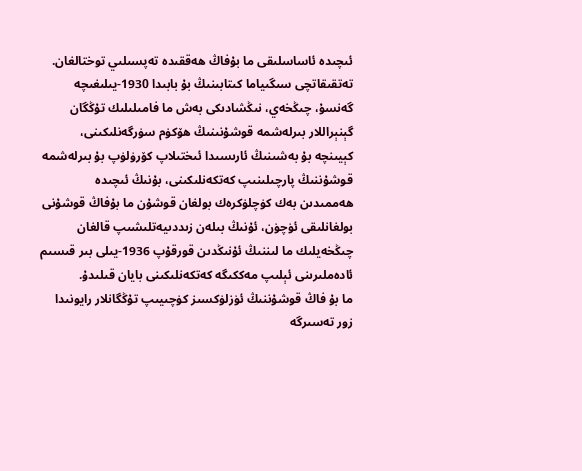ئىچىدە ئاساسلىقى ما بۇفاڭ ھەققىدە تەپسىلىي توختالغان.
تەتقىقاتچى سىگىياما كىتابىنىڭ بۇ بابىدا 1930-يىلىغىچە گەنسۇ، چىڭخەي، نىڭشادىكى بەش ما فامىلىلىك تۇڭگان گېنېراللار بىرلەشمە قوشۇنىنىڭ ھۆكۈم سۈرگەنلىكىنى، كېيىنچە بۇ بەشىنىڭ ئارىسىدا ئىختىلاپ كۆرۈلۈپ بۇ بىرلەشمە قوشۇننىڭ پارچىلىنىپ كەتكەنلىكىنى، بۇنىڭ ئىچىدە ھەممىدىن بەك كۈچلۈكرەك بولغان قوشۇن ما بۇفاڭ قوشۇنى بولغانلىقى ئۈچۈن، ئۇنىڭ بىلەن زىددىيەتلىشىپ قالغان چىڭخەيلىك ما لىننىڭ ئۇنىڭدىن قورقۇپ 1936-يىلى بىر قىسىم ئادەملىرىنى ئېلىپ مەككىگە كەتكەنلىكىنى بايان قىلىدۇ.
ما بۇ فاڭ قوشۇننىڭ ئۈزلۈكسىز كۈچىيىپ تۇڭگانلار رايونىدا زور تەسىرگە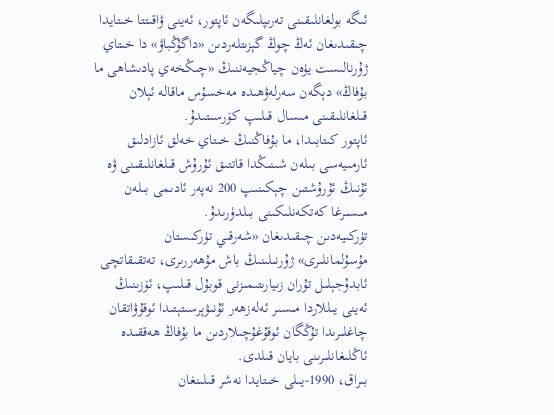ئىگە بولغانلىقىنى تەرىپلىگەن ئاپتور، ئەينى ۋاقىتتا خىتايدا چىقىدىغان ئەڭ چوڭ گېزىتلەردىن «داگۇڭباۋ» دا خىتاي ژۇرنالىست يۈەن چياڭجيەننىڭ «چىڭخەي پادىشاھى ما بۇفاڭ» دېگەن سەرلەۋھىدە مەخسۇس ماقالە ئېلان قىلغانلىقىنى مىسال قىلىپ كۆرسىتىدۇ.
ئاپتور كىتابىدا، ما بۇفاڭنىڭ خىتاي خەلق ئازادلىق ئارمىيەسى بىلەن شىنىڭدا قاتتىق ئۇرۇش قىلغانلىقىنى ۋە ئۇنىڭ ئۇرۇشتىن چېكىنىپ 200 نەپەر ئادىمى بىلەن مىسىرغا كەتكەنلىكىنى بىلدۈرىدۇ.
تۈركىيەدىن چىقىدىغان «شەرقىي تۈركىستان مۇسۇلمانلىرى» ژۇرنىلىنىڭ باش مۇھەررىرى، تەتقىقاتچى ئابدۇجېلىل تۇران زىيارىتىمىزنى قوبۇل قىلىپ، ئۆزىنىڭ ئەينى يىللاردا مىسىر ئەلەزھەر ئۇنىۋېرسىتېتىدا ئوقۇۋاتقان چاغلىرىدا تۇڭگان ئوقۇغۇچىلاردىن ما بۇفاڭ ھەققىدە ئاڭلىغانلىرىنى بايان قىلدى.
بىراق، 1990-يىلى خىتايدا نەشر قىلىنغان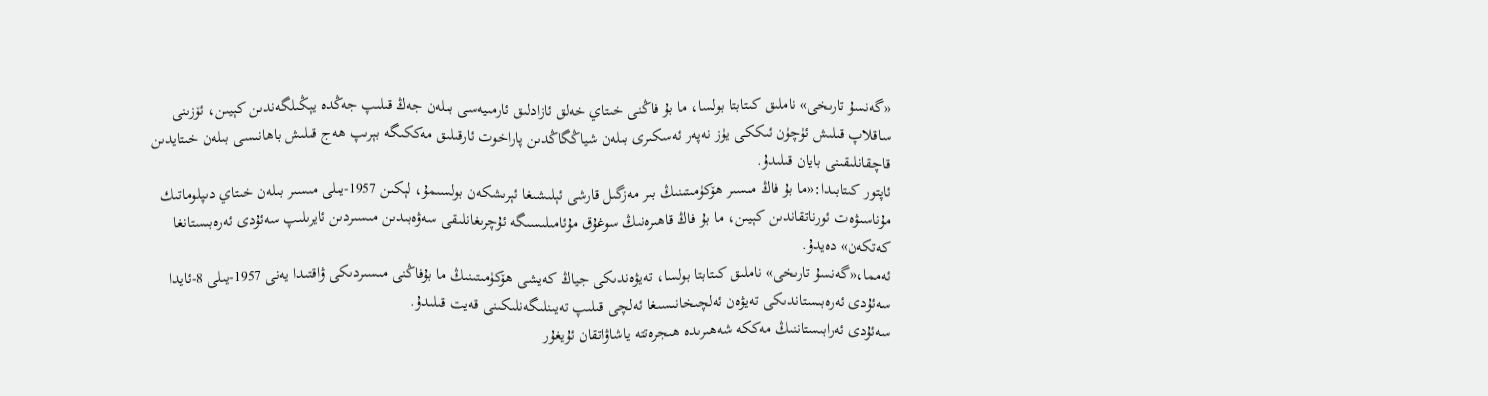«گەنسۇ تارىخى» ناملىق كىتابتا بولسا، ما بۇ فاڭنى خىتاي خەلق ئازادلىق ئارمىيەسى بىلەن جەڭ قىلىپ جەڭدە يېڭىلگەندىن كېيىن، ئۆزىنى ساقلاپ قىلىش ئۈچۈن ئىككى يۈز نەپەر ئەسكىرى بىلەن شياڭگاڭدىن پاراخوت ئارقىلىق مەككىگە بېرىپ ھەج قىلىش باھانىسى بىلەن خىتايدىن قاچقانلىقىنى بايان قىلىدۇ.
ئاپتور كىتابىدا:«ما بۇ فاڭ مىسىر ھۆكۈمىتىنىڭ بىر مەزگىل قارشى ئېلىشىغا ئېرىشكەن بولسىمۇ، لېكىن 1957-يىلى مىسىر بىلەن خىتاي دىپلوماتىك مۇناسىۋەت ئورناتقاندىن كېيىن، ما بۇ فاڭ قاھىرەنىڭ سوغۇق مۇئامىلىسىگە ئۇچرىغانلىقى سەۋەبىدىن مىسىردىن ئايرىلىپ سەئۇدى ئەرەبىستانغا كەتكەن» دەيدۇ.
ئەمما،«گەنسۇ تارىخى» ناملىق كىتابتا بولسا، تەيۋەندىكى جياڭ كەيشى ھۆكۈمىتىنىڭ ما بۇفاڭنى مىسىردىكى ۋاقتىدا يەنى 1957-يىلى 8-ئايدا سەئۇدى ئەرەبىستاندىكى تەيۋەن ئەلچىخانىسىغا ئەلچى قىلىپ تەيىنلىگەنلىكىنى قەيت قىلىدۇ.
سەئۇدى ئەرابىستاننىڭ مەككە شەھىرىدە ھىجرەتتە ياشاۋاتقان ئۇيغۇر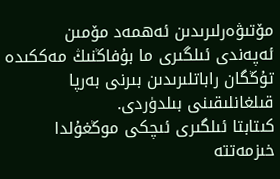مۆتىۋەرلىرىدىن ئەھمەد مۆمىن ئەپەندى ئىلگىرى ما بۇفاڭنىڭ مەككىدە تۇڭگان راباتلىرىدىن بىرنى بەرپا قىلغانلىقىنى بىلدۈردى.
كىتابتا ئىلگىرى ئىچكى موڭغۇلدا خىزمەتتە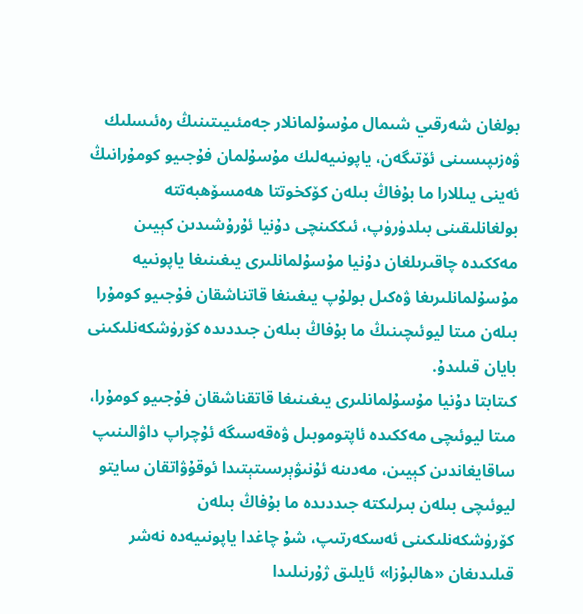بولغان شەرقىي شىمال مۇسۇلمانلار جەمئىيىتىنىڭ رەئىسلىك ۋەزىپىسىنى ئۆتىگەن، ياپونىيەلىك مۇسۇلمان فۇجىيو كومۇرانىڭ ئەينى يىللارا ما بۇفاڭ بىلەن كۆكخوتتا ھەمسۆھبەتتە بولغانلىقىنى بىلدۈرۈپ، ئىككىنچى دۇنيا ئۇرۇشىدىن كېيىن مەككىدە چاقىرىلغان دۇنيا مۇسۇلمانلىرى يىغىنىغا ياپونىيە مۇسۇلمانلىرىغا ۋەكىل بولۇپ يىغىنغا قاتناشقان فۇجىيو كومۇرا بىلەن مىتا ليوئىچىنىڭ ما بۇفاڭ بىلەن جىددىدە كۆرۈشكەنلىكىنى بايان قىلىدۇ.
كىتابتا دۇنيا مۇسۇلمانلىرى يىغىنىغا قاتقناشقان فۇجىيو كومۇرا، مىتا ليوئىچى مەككىدە ئاپتوموبىل ۋەقەسىگە ئۇچراپ داۋالىنىپ ساقايغاندىن كېيىن، مەدىنە ئۇنىۋېرسىتېتىدا ئوقۇۋاتقان سايتو ليوئىچى بىلەن بىرلىكتە جىددىدە ما بۇفاڭ بىلەن كۆرۈشكەنلىكىنى ئەسكەرتىپ، شۇ چاغدا ياپونىيەدە نەشر قىلىدىغان «ھالبۇزا» ئايلىق ژۇرنىلىدا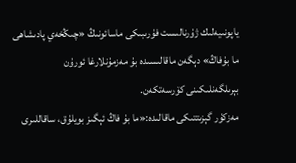ياپونىيەلىك ژۇرنالىست فۇرىبىكى ماسائونىڭ «چىڭخەي پادىشاھى ما بۇفاڭ» دېگەن ماقالىسىدە بۇ مەزمۇنلارغا ئورۇن بېرىلگەنلىكىنى كۆرسەتكەن.
مەزكۇر گېزىتتىكى ماقالىدە:«ما بۇ فاڭ ئېگىز بويلۇق، ساقاللىرى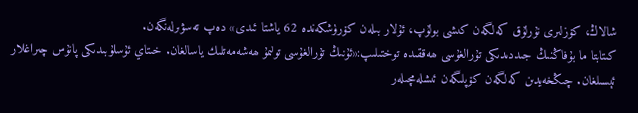شالاڭ، كۆزلىرى نۇرلۇق كەلگەن كىشى بولۇپ، ئۇلار بىلەن كۆرۈشكەندە 62 ياشتا ئىدى» دەپ تەسۋىرلەنگەن.
كىتابتا ما بۇفاڭنىڭ جىددىدىكى تۇرالغۇسى ھەققىدە توختىلىپ:«ئۇنىڭ تۇرالغۇسى تولىمۇ ھەشەمەتلىك ياسالغان. خىتاي ئۇسلۇبىدىكى پانۇس چىراغلار ئېسىلغان. چىڭخەيدىن كەلگەن كۆپلىگەن ئىشلەمچىلەر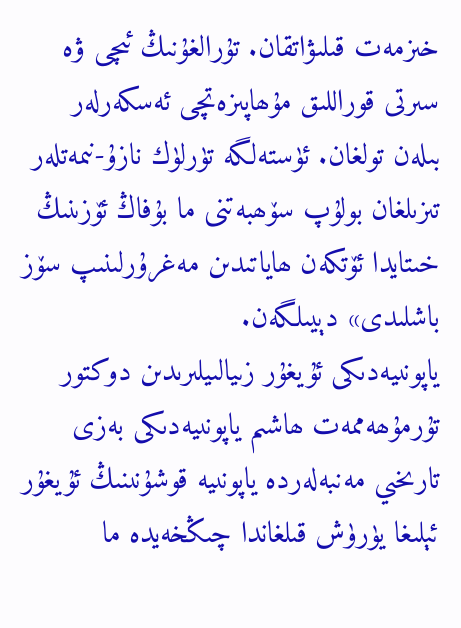خىزمەت قىلىۋاتقان. تۇرالغۇنىڭ ئىچى ۋە سىرتى قوراللىق مۇھاپىزەتچى ئەسكەرلەر بىلەن تولغان. ئۈستەلگە تۈرلۈك نازۇ-نىمەتلەر تىزىلغان بولۇپ سۆھبەتنى ما بۇفاڭ ئۆزىنىڭ خىتايدا ئۆتكەن ھاياتىدىن مەغرۇرلىنىپ سۆز باشلىدى» دېيىلگەن.
ياپونىيەدىكى ئۇيغۇر زىيالىيلىرىدىن دوكتور تۇرمۇھەممەت ھاشىم ياپونىيەدىكى بەزى تارىخىي مەنبەلەردە ياپونىيە قوشۇنىنىڭ ئۇيغۇر ئېلىغا يۈرۈش قىلغاندا چىڭخەيدە ما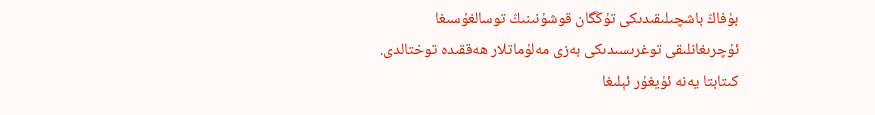بۇفاڭ باشچىلىقىدىكى تۇڭگان قوشۇنىنىڭ توسالغۇسىغا ئۇچرىغانلىقى توغرىسىدىكى بەزى مەلۇماتلار ھەققىدە توختالدى.
كىتابتا يەنە ئۇيغۇر ئېلىغا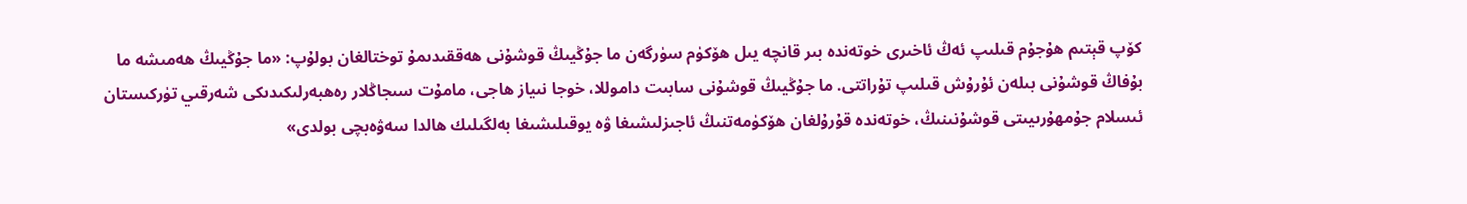كۆپ قېتىم ھۇجۇم قىلىپ ئەڭ ئاخىرى خوتەندە بىر قانچە يىل ھۆكۈم سۈرگەن ما جۇڭيىڭ قوشۇنى ھەققىدىمۇ توختالغان بولۇپ: «ما جۇڭيىڭ ھەمىشە ما بۇفاڭ قوشۇنى بىلەن ئۇرۇش قىلىپ تۇراتتى. ما جۇڭيىڭ قوشۇنى سابىت داموللا، خوجا نىياز ھاجى، مامۇت سىجاڭلار رەھبەرلىكىدىكى شەرقىي تۈركىستان ئىسلام جۇمھۇرىيىتى قوشۇنىنىڭ، خوتەندە قۇرۇلغان ھۆكۈمەتنىڭ ئاجىزلىشىغا ۋە يوقىلىشىغا بەلگىلىك ھالدا سەۋەبچى بولدى»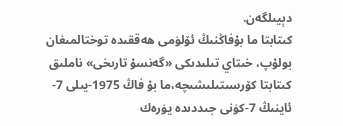دېيىلگەن.
كىتابتا ما بۇفاڭنىڭ ئۆلۈمى ھەققىدە توختالمىغان بولۇپ، خىتاي تىلىدىكى «گەنسۇ تارىخى» ناملىق كىتابتا كۆرسىتىلىشىچە،ما بۇ فاڭ 1975-يىلى 7-ئاينىڭ 7-كۈنى جىددىدە يۈرەك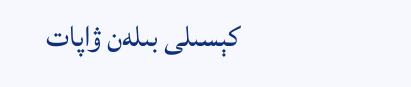كېسىلى بىلەن ۋاپات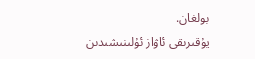بولغان.
يۇقىرىقى ئاۋاز ئۇلىنىشىدىن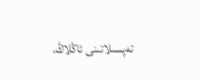تەپسىلاتىنى ئاڭلاڭ.